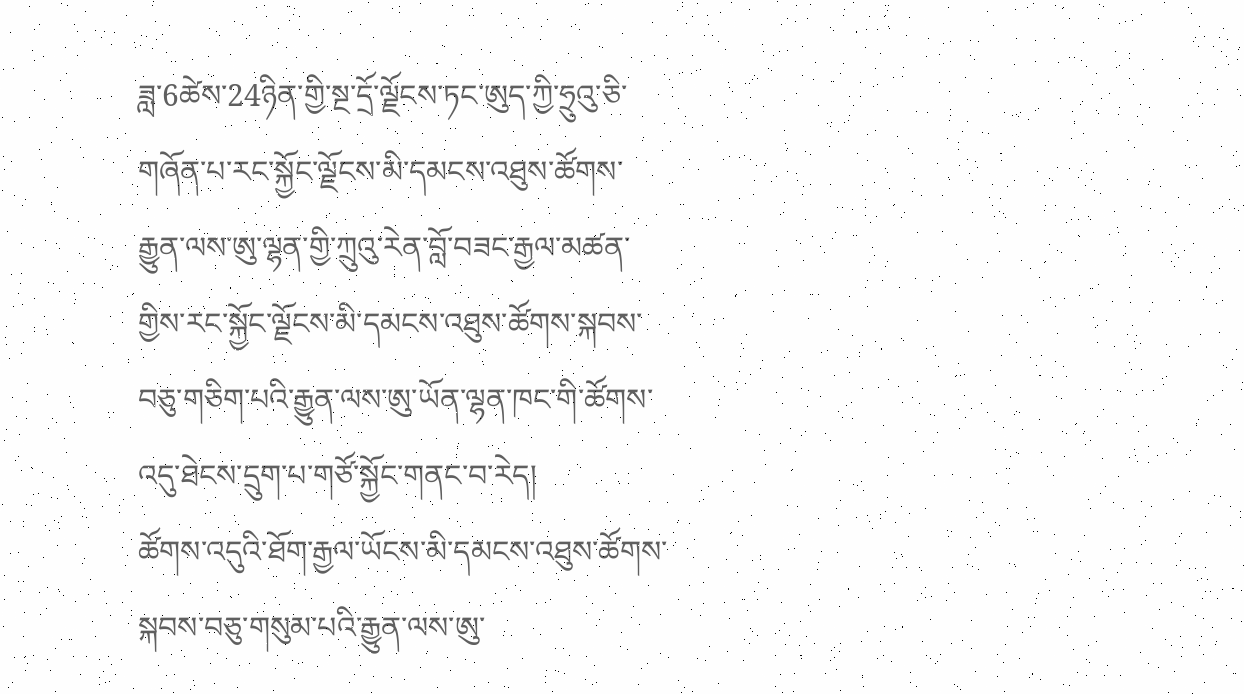ཟླ་6ཚེས་24ཉིན་གྱི་སྔ་དྲོ་ལྗོངས་ཏང་ཨུད་ཀྱི་ཧྲུའུ་ཅི་གཞོན་པ་རང་སྐྱོང་ལྗོངས་མི་དམངས་འཐུས་ཚོགས་རྒྱུན་ལས་ཨུ་ལྷན་གྱི་ཀྲུའུ་རེན་བློ་བཟང་རྒྱལ་མཚན་གྱིས་རང་སྐྱོང་ལྗོངས་མི་དམངས་འཐུས་ཚོགས་སྐབས་བཅུ་གཅིག་པའི་རྒྱུན་ལས་ཨུ་ཡོན་ལྷན་ཁང་གི་ཚོགས་འདུ་ཐེངས་དྲུག་པ་གཙོ་སྐྱོང་གནང་བ་རེད།
ཚོགས་འདུའི་ཐོག་རྒྱལ་ཡོངས་མི་དམངས་འཐུས་ཚོགས་སྐབས་བཅུ་གསུམ་པའི་རྒྱུན་ལས་ཨུ་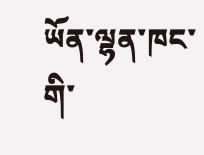ཡོན་ལྷན་ཁང་གི་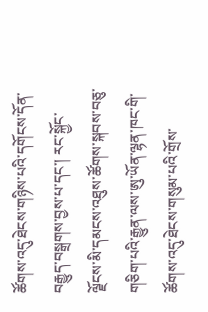ཚོགས་འདུ་ཐེངས་གཉིས་པའི་དགོངས་དོན་བརྒྱུད་བསྒྲགས་བྱས་པ་དང་། རང་སྐྱོང་ལྗོངས་མི་དམངས་འཐུས་ཚོགས་སྐབས་བཅུ་གཅིག་པའི་རྒྱུན་ལས་ཨུ་ཡོན་ལྷན་ཁང་གི་ཚོགས་འདུ་ཐེངས་གསུམ་པའི་གྲོས་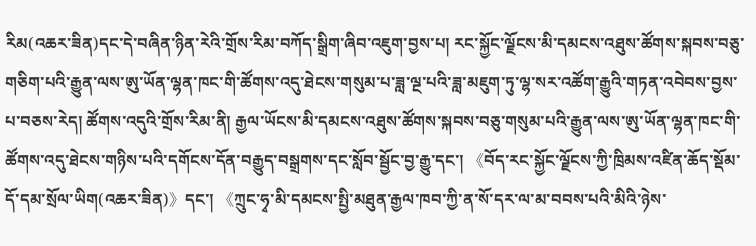རིམ(འཆར་ཟིན)དང་དེ་བཞིན་ཉིན་རེའི་གྲོས་རིམ་བཀོད་སྒྲིག་ཞིབ་འཇུག་བྱས་པ། རང་སྐྱོང་ལྗོངས་མི་དམངས་འཐུས་ཚོགས་སྐབས་བཅུ་གཅིག་པའི་རྒྱུན་ལས་ཨུ་ཡོན་ལྷན་ཁང་གི་ཚོགས་འདུ་ཐེངས་གསུམ་པ་ཟླ་ལྔ་པའི་ཟླ་མཇུག་ཏུ་ལྷ་སར་འཚོག་རྒྱུའི་གཏན་འབེབས་བྱས་པ་བཅས་རེད། ཚོགས་འདུའི་གྲོས་རིམ་ནི། རྒྱལ་ཡོངས་མི་དམངས་འཐུས་ཚོགས་སྐབས་བཅུ་གསུམ་པའི་རྒྱུན་ལས་ཨུ་ཡོན་ལྷན་ཁང་གི་ཚོགས་འདུ་ཐེངས་གཉིས་པའི་དགོངས་དོན་བརྒྱུད་བསྒྲགས་དང་སློབ་སྦྱོང་བྱ་རྒྱུ་དང་། 《བོད་རང་སྐྱོང་ལྗོངས་ཀྱི་ཁྲིམས་འཛིན་ཆོད་སྡོམ་དོ་དམ་སྲོལ་ཡིག(འཆར་ཟིན)》དང་། 《ཀྲུང་ཧྭ་མི་དམངས་སྤྱི་མཐུན་རྒྱལ་ཁབ་ཀྱི་ན་སོ་དར་ལ་མ་བབས་པའི་མིའི་ཉེས་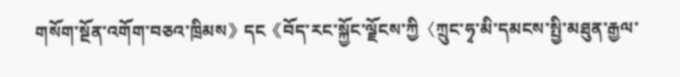གསོག་སྔོན་འགོག་བཅའ་ཁྲིམས》དང《བོད་རང་སྐྱོང་ལྗོངས་ཀྱི〈ཀྲུང་ཧྭ་མི་དམངས་སྤྱི་མཐུན་རྒྱལ་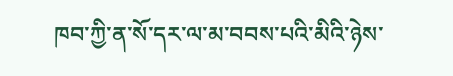ཁབ་ཀྱི་ན་སོ་དར་ལ་མ་བབས་པའི་མིའི་ཉེས་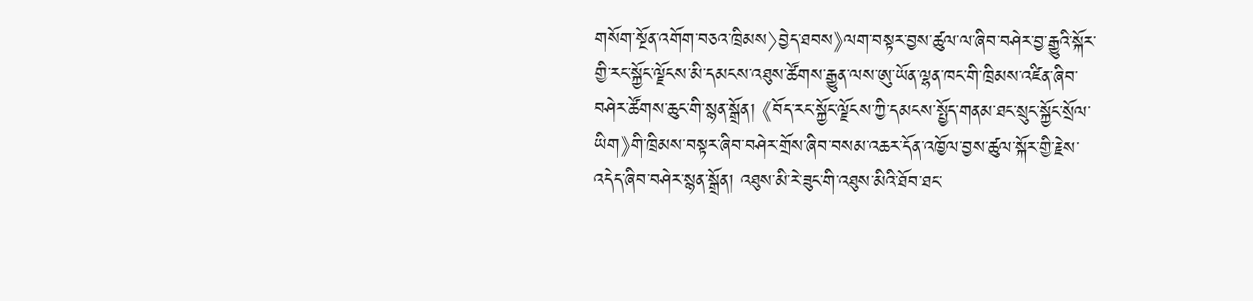གསོག་སྔོན་འགོག་བཅའ་ཁྲིམས〉བྱེད་ཐབས》ལག་བསྟར་བྱས་ཚུལ་ལ་ཞིབ་བཤེར་བྱ་རྒྱུའི་སྐོར་གྱི་རང་སྐྱོང་ལྗོངས་མི་དམངས་འཐུས་ཚོགས་རྒྱུན་ལས་ཨུ་ཡོན་ལྷན་ཁང་གི་ཁྲིམས་འཛིན་ཞིབ་བཤེར་ཚོགས་ཆུང་གི་སྙན་སྒྲོན། 《བོད་རང་སྐྱོང་ལྗོངས་ཀྱི་དམངས་སྤྱོད་གནམ་ཐང་སྲུང་སྐྱོང་སྲོལ་ཡིག》གི་ཁྲིམས་བསྟར་ཞིབ་བཤེར་གྲོས་ཞིབ་བསམ་འཆར་དོན་འཁྱོལ་བྱས་ཚུལ་སྐོར་གྱི་རྗེས་འདེད་ཞིབ་བཤེར་སྙན་སྒྲོན། འཐུས་མི་རེ་ཟུང་གི་འཐུས་མིའི་ཐོབ་ཐང་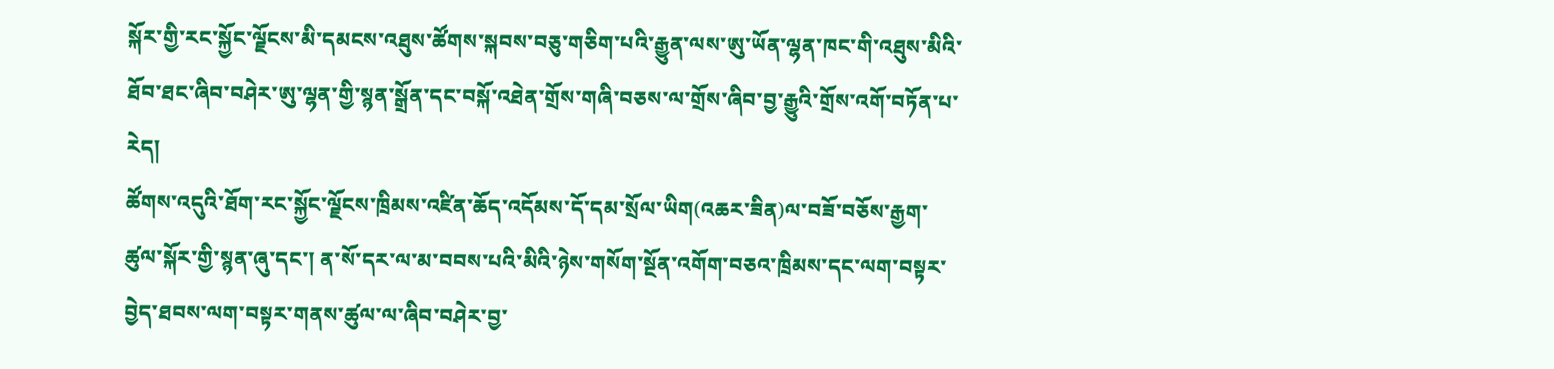སྐོར་གྱི་རང་སྐྱོང་ལྗོངས་མི་དམངས་འཐུས་ཚོགས་སྐབས་བཅུ་གཅིག་པའི་རྒྱུན་ལས་ཨུ་ཡོན་ལྷན་ཁང་གི་འཐུས་མིའི་ཐོབ་ཐང་ཞིབ་བཤེར་ཨུ་ལྷན་གྱི་སྙན་སྒྲོན་དང་བསྐོ་འཐེན་གྲོས་གཞི་བཅས་ལ་གྲོས་ཞིབ་བྱ་རྒྱུའི་གྲོས་འགོ་བཏོན་པ་རེད།
ཚོགས་འདུའི་ཐོག་རང་སྐྱོང་ལྗོངས་ཁྲིམས་འཛིན་ཆོད་འདོམས་དོ་དམ་སྲོལ་ཡིག(འཆར་ཟིན)ལ་བཟོ་བཅོས་རྒྱག་ཚུལ་སྐོར་གྱི་སྙན་ཞུ་དང་། ན་སོ་དར་ལ་མ་བབས་པའི་མིའི་ཉེས་གསོག་སྔོན་འགོག་བཅའ་ཁྲིམས་དང་ལག་བསྟར་བྱེད་ཐབས་ལག་བསྟར་གནས་ཚུལ་ལ་ཞིབ་བཤེར་བྱ་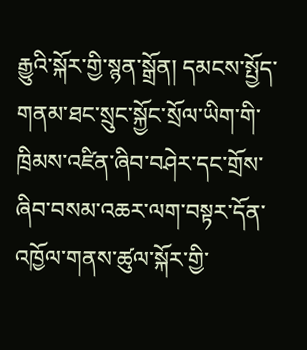རྒྱུའི་སྐོར་གྱི་སྙན་སྒྲོན། དམངས་སྤྱོད་གནམ་ཐང་སྲུང་སྐྱོང་སྲོལ་ཡིག་གི་ཁྲིམས་འཛིན་ཞིབ་བཤེར་དང་གྲོས་ཞིབ་བསམ་འཆར་ལག་བསྟར་དོན་འཁྱོལ་གནས་ཚུལ་སྐོར་གྱི་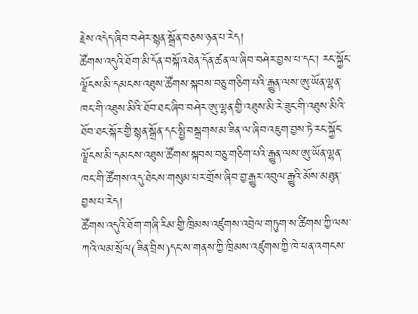རྗེས་འདེད་ཞིབ་བཤེར་སྙན་སྒྲོན་བཅས་ཉན་པ་རེད།
ཚོགས་འདུའི་ཐོག་མི་དོན་བསྐོ་འཐེན་དོན་ཚན་ལ་ཞིབ་བཤེར་བྱས་པ་དང་། རང་སྐྱོང་ལྗོངས་མི་དམངས་འཐུས་ཚོགས་སྐབས་བཅུ་གཅིག་པའི་རྒྱུན་ལས་ཨུ་ཡོན་ལྷན་ཁང་གི་འཐུས་མིའི་ཐོབ་ཐང་ཞིབ་བཤེར་ཨུ་ལྷན་གྱི་འཐུས་མི་རེ་ཟུང་གི་འཐུས་མིའི་ཐོབ་ཐང་སྐོར་གྱི་སྙན་སྒྲོན་དང་སྤྱི་བསྒྲགས་མ་ཟིན་ལ་ཞིབ་འཇུག་བྱས་ཏེ་རང་སྐྱོང་ལྗོངས་མི་དམངས་འཐུས་ཚོགས་སྐབས་བཅུ་གཅིག་པའི་རྒྱུན་ལས་ཨུ་ཡོན་ལྷན་ཁང་གི་ཚོགས་འདུ་ཐེངས་གསུམ་པར་གྲོས་ཞིབ་བྱ་རྒྱུར་འབུལ་རྒྱུའི་མོས་མཐུན་བྱས་པ་རེད།
ཚོགས་འདུའི་ཐོག་གཞི་རིམ་གྱི་ཁྲིམས་འཛུགས་འབྲེལ་གཏུག་ས་ཚིགས་ཀྱི་ལས་ཀའི་ལམ་སྲོལ(ཟིན་བྲིས)དང་ས་གནས་ཀྱི་ཁྲིམས་འཛུགས་ཀྱི་ཁེ་ཕན་འགངས་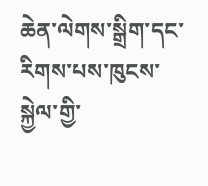ཆེན་ལེགས་སྒྲིག་དང་རིགས་པས་ཁུངས་སྐྱེལ་གྱི་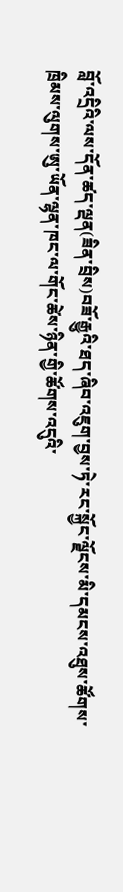བློ་འདྲིའི་ལས་དོན་ཚད་ལྡན(ཟིན་བྲིས)བཟོ་རྒྱུའི་ཐད་ཞིབ་འཇུག་བྱས་ཏེ་རང་སྐྱོང་ལྗོངས་མི་དམངས་འཐུས་ཚོགས་ཁྲིམས་ལུགས་ཨུ་ཡོན་ལྷན་ཁང་ལ་གོང་ཚེས་ཉིན་གྱི་ཚོགས་འདུའི་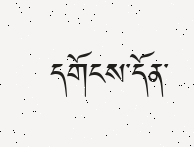དགོངས་དོན་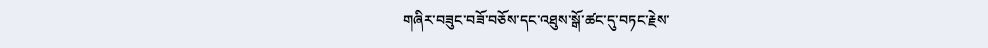གཞིར་བཟུང་བཟོ་བཅོས་དང་འཐུས་སྒོ་ཚང་དུ་བཏང་རྗེས་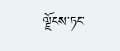ལྗོངས་ཏང་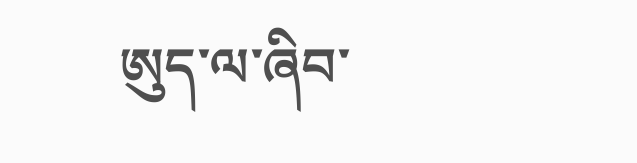ཨུད་ལ་ཞིབ་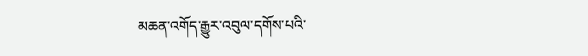མཆན་འགོད་རྒྱུར་འབུལ་དགོས་པའི་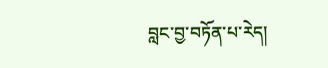བླང་བྱ་བཏོན་པ་རེད།